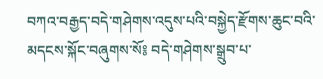བཀའ་བརྒྱད་བདེ་གཤེགས་འདུས་པའི་བསྐྱེད་རྫོགས་ཆུང་བའི་མདངས་སྐོང་བཞུགས་སོ༔ བདེ་གཤེགས་སྒྲུབ་པ་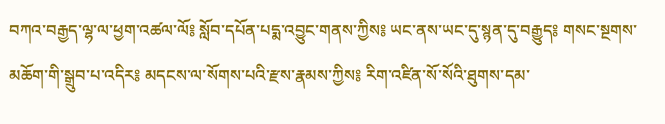བཀའ་བརྒྱད་ལྷ་ལ་ཕྱག་འཚལ་ལོ༔ སློབ་དཔོན་པདྨ་འབྱུང་གནས་ཀྱིས༔ ཡང་ནས་ཡང་དུ་སྙན་དུ་བརྒྱུད༔ གསང་སྔགས་མཆོག་གི་སྒྲུབ་པ་འདིར༔ མདངས་ལ་སོགས་པའི་རྫས་རྣམས་ཀྱིས༔ རིག་འཛིན་སོ་སོའི་ཐུགས་དམ་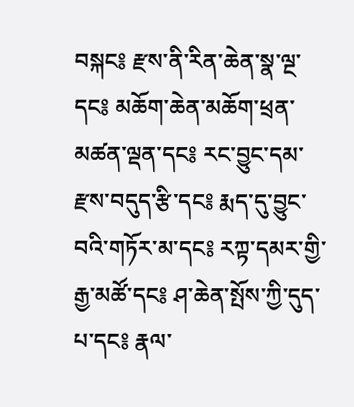བསྐང༔ རྫས་ནི་རིན་ཆེན་སྣ་ལྔ་དང༔ མཆོག་ཆེན་མཆོག་ཕྲན་མཚན་ལྡན་དང༔ རང་བྱུང་དམ་རྫས་བདུད་རྩི་དང༔ རྨད་དུ་བྱུང་བའི་གཏོར་མ་དང༔ རཀྟ་དམར་གྱི་རྒྱ་མཚོ་དང༔ ཤ་ཆེན་སྤོས་ཀྱི་དུད་པ་དང༔ རྣལ་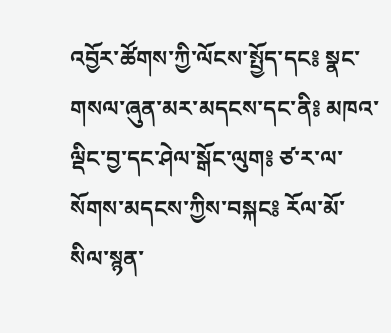འབྱོར་ཚོགས་ཀྱི་ལོངས་སྤྱོད་དང༔ སྣང་གསལ་ཞུན་མར་མདངས་དང་ནི༔ མཁའ་ལྡིང་བྱ་དང་ཤེལ་སྒོང་ལུག༔ ཙ་ར་ལ་སོགས་མདངས་ཀྱིས་བསྐང༔ རོལ་མོ་སིལ་སྙན་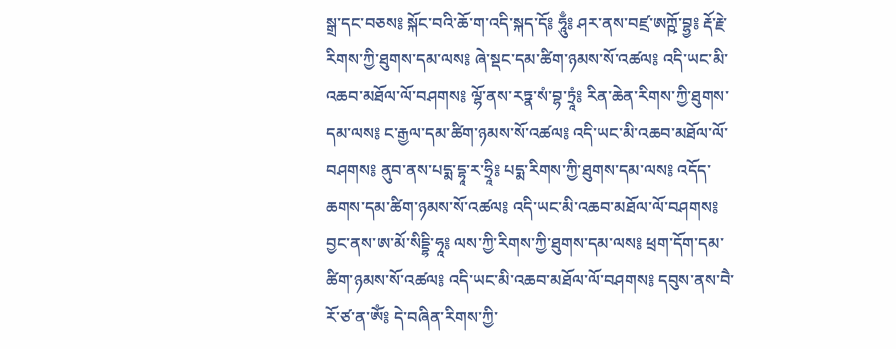སྒྲ་དང་བཅས༔ སྐོང་བའི་ཆོ་ག་འདི་སྐད་དོ༔ ཧཱུྃ༔ ཤར་ནས་བཛྲ་ཨཀྵོ་བྷྱ༔ རྡོ་རྗེ་རིགས་ཀྱི་ཐུགས་དམ་ལས༔ ཞེ་སྡང་དམ་ཚིག་ཉམས་སོ་འཚལ༔ འདི་ཡང་མི་འཆབ་མཐོལ་ལོ་བཤགས༔ ལྷོ་ནས་རཏྣ་སཾ་བྷ་ཏྲཱཾ༔ རིན་ཆེན་རིགས་ཀྱི་ཐུགས་དམ་ལས༔ ང་རྒྱལ་དམ་ཚིག་ཉམས་སོ་འཚལ༔ འདི་ཡང་མི་འཆབ་མཐོལ་ལོ་བཤགས༔ ནུབ་ནས་པདྨ་དྷཱ་ར་ཧྲཱི༔ པདྨ་རིགས་ཀྱི་ཐུགས་དམ་ལས༔ འདོད་ཆགས་དམ་ཚིག་ཉམས་སོ་འཚལ༔ འདི་ཡང་མི་འཆབ་མཐོལ་ལོ་བཤགས༔ བྱང་ནས་ཨ་མོ་སིདྡྷི་ཧཱ༔ ལས་ཀྱི་རིགས་ཀྱི་ཐུགས་དམ་ལས༔ ཕྲག་དོག་དམ་ཚིག་ཉམས་སོ་འཚལ༔ འདི་ཡང་མི་འཆབ་མཐོལ་ལོ་བཤགས༔ དབུས་ནས་བཻ་རོ་ཙ་ན་ཨོཾ༔ དེ་བཞིན་རིགས་ཀྱི་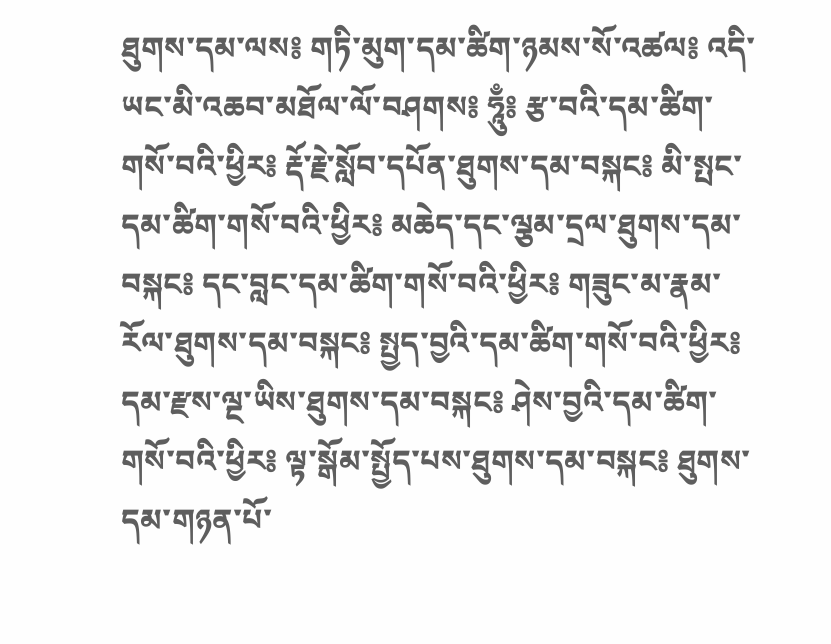ཐུགས་དམ་ལས༔ གཏི་མུག་དམ་ཚིག་ཉམས་སོ་འཚལ༔ འདི་ཡང་མི་འཆབ་མཐོལ་ལོ་བཤགས༔ ཧཱུྃ༔ རྩ་བའི་དམ་ཚིག་གསོ་བའི་ཕྱིར༔ རྡོ་རྗེ་སློབ་དཔོན་ཐུགས་དམ་བསྐང༔ མི་སྤང་དམ་ཚིག་གསོ་བའི་ཕྱིར༔ མཆེད་དང་ལྕམ་དྲལ་ཐུགས་དམ་བསྐང༔ དང་བླང་དམ་ཚིག་གསོ་བའི་ཕྱིར༔ གཟུང་མ་རྣམ་རོལ་ཐུགས་དམ་བསྐང༔ སྤྱད་བྱའི་དམ་ཚིག་གསོ་བའི་ཕྱིར༔ དམ་རྫས་ལྔ་ཡིས་ཐུགས་དམ་བསྐང༔ ཤེས་བྱའི་དམ་ཚིག་གསོ་བའི་ཕྱིར༔ ལྟ་སྒོམ་སྤྱོད་པས་ཐུགས་དམ་བསྐང༔ ཐུགས་དམ་གཉན་པོ་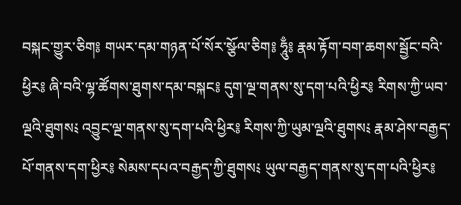བསྐང་གྱུར་ཅིག༔ གཡར་དམ་གཉན་པོ་སོར་སྩོལ་ཅིག༔ ཧཱུྃ༔ རྣམ་རྟོག་བག་ཆགས་སྦྱོང་བའི་ཕྱིར༔ ཞི་བའི་ལྷ་ཚོགས་ཐུགས་དམ་བསྐང༔ དུག་ལྔ་གནས་སུ་དག་པའི་ཕྱིར༔ རིགས་ཀྱི་ཡབ་ལྔའི་ཐུགས༴ འབྱུང་ལྔ་གནས་སུ་དག་པའི་ཕྱིར༔ རིགས་ཀྱི་ཡུམ་ལྔའི་ཐུགས༴ རྣམ་ཤེས་བརྒྱད་པོ་གནས་དག་ཕྱིར༔ སེམས་དཔའ་བརྒྱད་ཀྱི་ཐུགས༴ ཡུལ་བརྒྱད་གནས་སུ་དག་པའི་ཕྱིར༔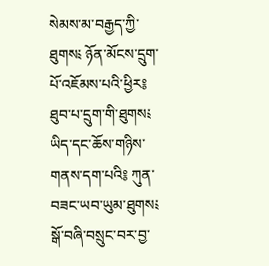སེམས་མ་བརྒྱད་ཀྱི་ཐུགས༴ ཉོན་མོངས་དྲུག་པོ་འཇོམས་པའི་ཕྱིར༔ ཐུབ་པ་དྲུག་གི་ཐུགས༴ ཡིད་དང་ཆོས་གཉིས་གནས་དག་པའི༔ ཀུན་བཟང་ཡབ་ཡུམ་ཐུགས༴ སྒོ་བཞི་བསྲུང་བར་བྱ་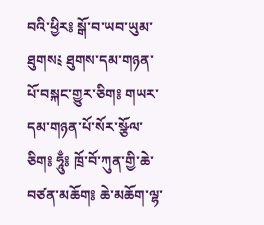བའི་ཕྱིར༔ སྒོ་བ་ཡབ་ཡུམ་ཐུགས༴ ཐུགས་དམ་གཉན་པོ་བསྐང་གྱུར་ཅིག༔ གཡར་དམ་གཉན་པོ་སོར་སྩོལ་ཅིག༔ ཧཱུྃ༔ ཁྲོ་བོ་ཀུན་གྱི་ཆེ་བཙན་མཆོག༔ ཆེ་མཆོག་ལྷ་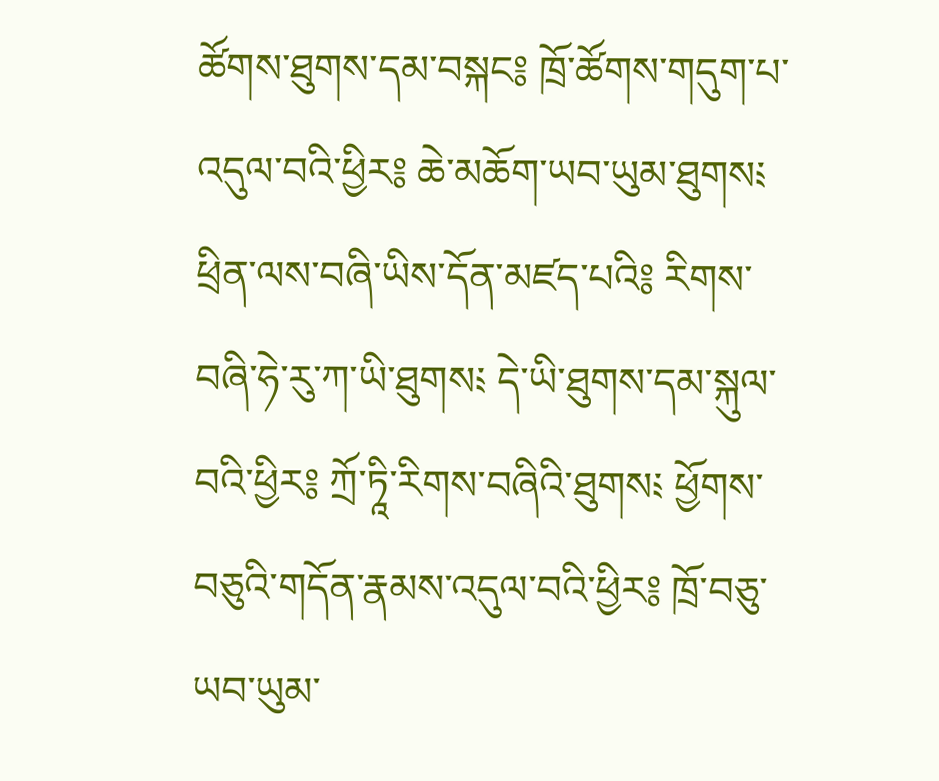ཚོགས་ཐུགས་དམ་བསྐང༔ ཁྲོ་ཚོགས་གདུག་པ་འདུལ་བའི་ཕྱིར༔ ཆེ་མཆོག་ཡབ་ཡུམ་ཐུགས༴ ཕྲིན་ལས་བཞི་ཡིས་དོན་མཛད་པའི༔ རིགས་བཞི་ཧེ་རུ་ཀ་ཡི་ཐུགས༴ དེ་ཡི་ཐུགས་དམ་སྐུལ་བའི་ཕྱིར༔ ཀྲོ་ཏཱི་རིགས་བཞིའི་ཐུགས༴ ཕྱོགས་བཅུའི་གདོན་རྣམས་འདུལ་བའི་ཕྱིར༔ ཁྲོ་བཅུ་ཡབ་ཡུམ་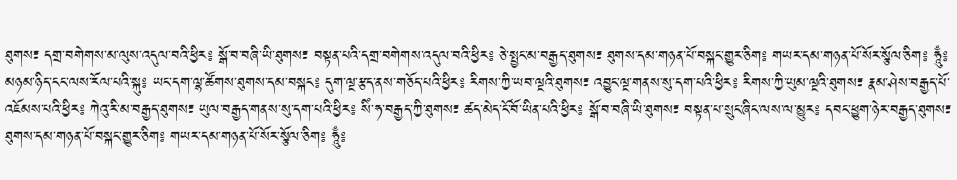ཐུགས༴ དགྲ་བགེགས་མ་ལུས་འདུལ་བའི་ཕྱིར༔ སྒོ་བ་བཞི་ཡི་ཐུགས༴ བསྟན་པའི་དགྲ་བགེགས་འདུལ་བའི་ཕྱིར༔ ཅེ་སྤྱང་མ་བརྒྱད་ཐུགས༴ ཐུགས་དམ་གཉན་པོ་བསྐང་གྱུར་ཅིག༔ གཡར་དམ་གཉན་པོ་སོར་སྩོལ་ཅིག༔ ཧཱུྃ༔ མཉམ་ཉིད་ངང་ལས་རོལ་པའི་སྐུ༔ ཡང་དག་ལྷ་ཚོགས་ཐུགས་དམ་བསྐང༔ དུག་ལྔ་རྩད་ནས་གཅོད་པའི་ཕྱིར༔ རིགས་ཀྱི་ཡབ་ལྔའི་ཐུགས༴ འབྱུང་ལྔ་གནས་སུ་དག་པའི་ཕྱིར༔ རིགས་ཀྱི་ཡུམ་ལྔའི་ཐུགས༴ རྣམ་ཤེས་བརྒྱད་པོ་འཇོམས་པའི་ཕྱིར༔ ཀེའུ་རི་མ་བརྒྱད་ཐུགས༴ ཡུལ་བརྒྱད་གནས་སུ་དག་པའི་ཕྱིར༔ སིཾ་ཧ་བརྒྱད་ཀྱི་ཐུགས༴ ཚད་མེད་ངོ་བོ་ཡིན་པའི་ཕྱིར༔ སྒོ་བ་བཞི་ཡི་ཐུགས༴ བསྟན་པ་སྲུང་ཞིང་ལས་ལ་མྱུར༔ དབང་ཕྱུག་ཉེར་བརྒྱད་ཐུགས༴ ཐུགས་དམ་གཉན་པོ་བསྐང་གྱུར་ཅིག༔ གཡར་དམ་གཉན་པོ་སོར་སྩོལ་ཅིག༔ ཧཱུྃ༔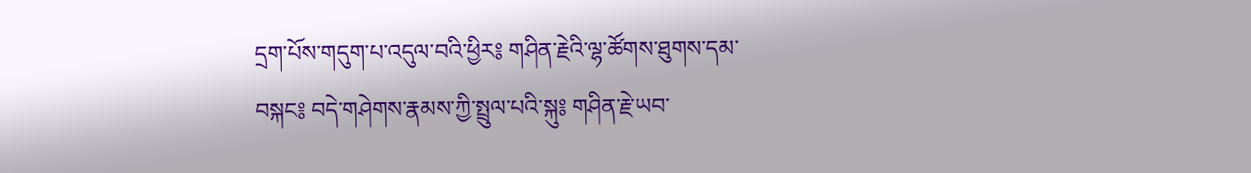དྲག་པོས་གདུག་པ་འདུལ་བའི་ཕྱིར༔ གཤིན་རྗེའི་ལྷ་ཚོགས་ཐུགས་དམ་བསྐང༔ བདེ་གཤེགས་རྣམས་ཀྱི་སྤྲུལ་པའི་སྐུ༔ གཤིན་རྗེ་ཡབ་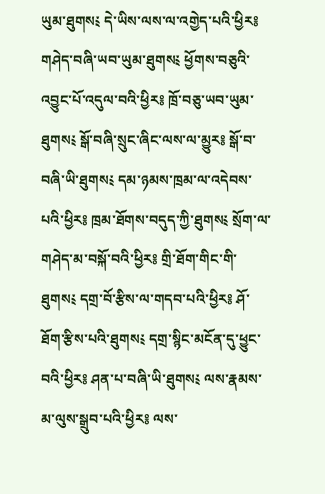ཡུམ་ཐུགས༴ དེ་ཡིས་ལས་ལ་འགྱེད་པའི་ཕྱིར༔ གཤེད་བཞི་ཡབ་ཡུམ་ཐུགས༴ ཕྱོགས་བཅུའི་འབྱུང་པོ་འདུལ་བའི་ཕྱིར༔ ཁྲོ་བཅུ་ཡབ་ཡུམ་ཐུགས༴ སྒོ་བཞི་སྲུང་ཞིང་ལས་ལ་མྱུར༔ སྒོ་བ་བཞི་ཡི་ཐུགས༴ དམ་ཉམས་ཁྲམ་ལ་འདེབས་པའི་ཕྱིར༔ ཁྲམ་ཐོགས་བདུད་ཀྱི་ཐུགས༴ སྲོག་ལ་གཤེད་མ་བསྐོ་བའི་ཕྱིར༔ གྲི་ཐོག་གིང་གི་ཐུགས༴ དགྲ་བོ་རྩིས་ལ་གདབ་པའི་ཕྱིར༔ ཤོ་ཐོག་རྩིས་པའི་ཐུགས༴ དགྲ་སྙིང་མངོན་དུ་ཕྱུང་བའི་ཕྱིར༔ ཤན་པ་བཞི་ཡི་ཐུགས༴ ལས་རྣམས་མ་ལུས་སྒྲུབ་པའི་ཕྱིར༔ ལས་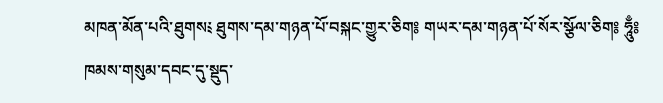མཁན་མོན་པའི་ཐུགས༴ ཐུགས་དམ་གཉན་པོ་བསྐང་གྱུར་ཅིག༔ གཡར་དམ་གཉན་པོ་སོར་སྩོལ་ཅིག༔ ཧཱུྃ༔ ཁམས་གསུམ་དབང་དུ་སྡུད་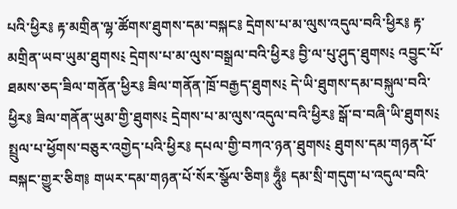པའི་ཕྱིར༔ རྟ་མགྲིན་ལྷ་ཚོགས་ཐུགས་དམ་བསྐང༔ དྲེགས་པ་མ་ལུས་འདུལ་བའི་ཕྱིར༔ རྟ་མགྲིན་ཡབ་ཡུམ་ཐུགས༴ དྲེགས་པ་མ་ལུས་བསྒྲལ་བའི་ཕྱིར༔ བྱི་ལ་པུ་ཤུད་ཐུགས༴ འབྱུང་པོ་ཐམས་ཅད་ཟིལ་གནོན་ཕྱིར༔ ཟིལ་གནོན་ཁྲོ་བརྒྱད་ཐུགས༴ དེ་ཡི་ཐུགས་དམ་བསྐུལ་བའི་ཕྱིར༔ ཟིལ་གནོན་ཡུམ་གྱི་ཐུགས༴ དྲེགས་པ་མ་ལུས་འདུལ་བའི་ཕྱིར༔ སྒོ་བ་བཞི་ཡི་ཐུགས༴ སྤྲུལ་པ་ཕྱོགས་བཅུར་འགྱེད་པའི་ཕྱིར༔ དཔལ་གྱི་བཀའ་ཉན་ཐུགས༴ ཐུགས་དམ་གཉན་པོ་བསྐང་གྱུར་ཅིག༔ གཡར་དམ་གཉན་པོ་སོར་སྩོལ་ཅིག༔ ཧཱུྃ༔ དམ་སྲི་གདུག་པ་འདུལ་བའི་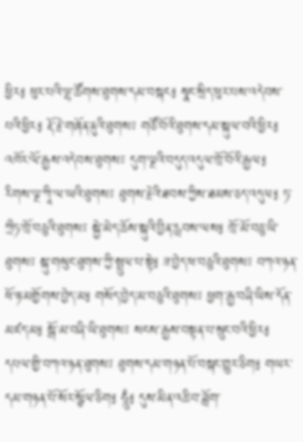ཕྱིར༔ ཕུར་པའི་ལྷ་ཚོགས་ཐུགས་དམ་བསྐང༔ སྣང་སྲིད་ཕུར་པས་འདེབས་པའི་ཕྱིར༔ རྡོ་རྗེ་གཞོན་ནུའི་ཐུགས༴ གཙོ་བོའི་ཐུགས་དམ་སྐུལ་བའི་ཕྱིར༔ འཁོར་ལོ་རྒྱས་འདེབས་ཐུགས༴ དུག་ལྔའི་བདུད་འདུལ་ཁྲོ་བོའི་རྒྱལ༔ རིགས་ལྔ་ཀཱི་ལ་ཡའི་ཐུགས༴ ཐུགས་རྗེའི་ཐབས་ཀྱིས་ཐམས་ཅད་འདུལ༔ ཏ་ཀྲྀཏ་ཁྲོ་བཅུའི་ཐུགས༴ སྐྱེ་མེད་ཆོས་སྐུའི་བྱིན་རླབས་ལས༔ ཁྲོ་མོ་བཅུ་ཡི་ཐུགས༴ སྐུ་གསུང་ཐུགས་ཀྱི་སྤྲུལ་པ་སྟེ༔ ཟ་བྱེད་ཕ་བཅུའི་ཐུགས༴ བཀའ་ཉན་ཕོ་ཉ་མགྱོགས་བྱེད་མ༔ གསོད་བྱེད་མ་བཅུའི་ཐུགས༴ ཕྱག་རྒྱ་བཞི་ཡིས་དོན་མཛད་མ༔ སྒོ་མ་བཞི་ཡི་ཐུགས༴ སངས་རྒྱས་བསྟན་པ་སྲུང་བའི་ཕྱིར༔ དཔལ་གྱི་བཀའ་ཉན་ཐུགས༴ ཐུགས་དམ་གཉན་པོ་བསྐང་གྱུར་ཅིག༔ གཡར་དམ་གཉན་པོ་སོར་སྩོལ་ཅིག༔ ཧཱུྃ༔ དུས་མིན་འཆི་བ་ཟློག་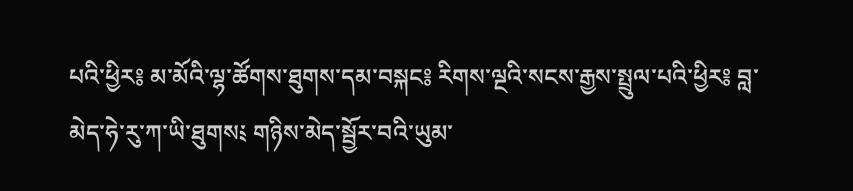པའི་ཕྱིར༔ མ་མོའི་ལྷ་ཚོགས་ཐུགས་དམ་བསྐང༔ རིགས་ལྔའི་སངས་རྒྱས་སྤྲུལ་པའི་ཕྱིར༔ བླ་མེད་ཧེ་རུ་ཀ་ཡི་ཐུགས༴ གཉིས་མེད་སྦྱོར་བའི་ཡུམ་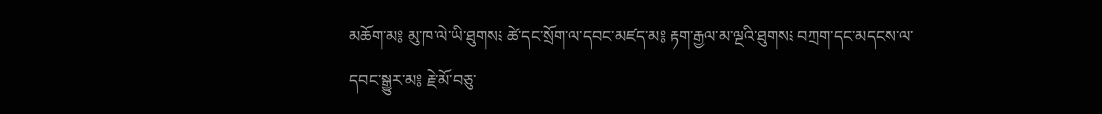མཆོག་མ༔ མུ་ཁ་ལེ་ཡི་ཐུགས༴ ཚེ་དང་སྲོག་ལ་དབང་མཛད་མ༔ རྟག་རྒྱལ་མ་ལྔའི་ཐུགས༴ བཀྲག་དང་མདངས་ལ་དབང་སྒྱུར་མ༔ རྗེ་མོ་བཅུ་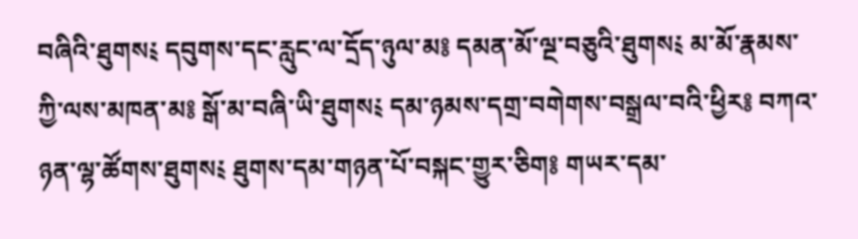བཞིའི་ཐུགས༴ དབུགས་དང་རླུང་ལ་དྲོད་ཉུལ་མ༔ དམན་མོ་ལྔ་བཅུའི་ཐུགས༴ མ་མོ་རྣམས་ཀྱི་ལས་མཁན་མ༔ སྒོ་མ་བཞི་ཡི་ཐུགས༴ དམ་ཉམས་དགྲ་བགེགས་བསྒྲལ་བའི་ཕྱིར༔ བཀའ་ཉན་ལྷ་ཚོགས་ཐུགས༴ ཐུགས་དམ་གཉན་པོ་བསྐང་གྱུར་ཅིག༔ གཡར་དམ་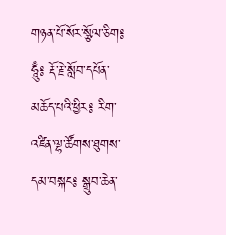གཉན་པོ་སོར་སྩོལ་ཅིག༔ ཧཱུྃ༔ རྡོ་རྗེ་སློབ་དཔོན་མཆོད་པའི་ཕྱིར༔ རིག་འཛིན་ལྷ་ཚོགས་ཐུགས་དམ་བསྐང༔ སྒྲུབ་ཆེན་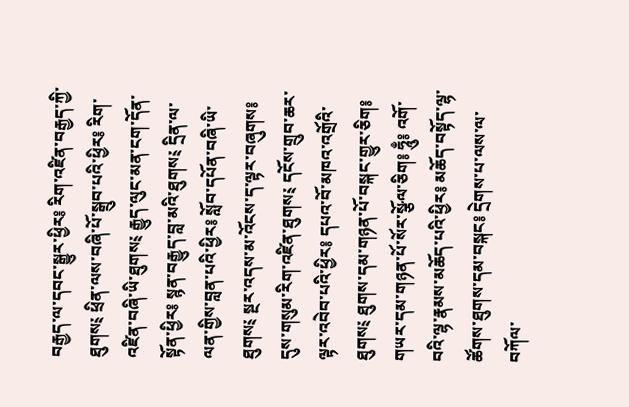བརྒྱད་ལ་དབང་སྒྱུར་ཕྱིར༔ རིག་འཛིན་བརྒྱད་ཀྱི་ཐུགས༴ ཕྲིན་ལས་བཞི་པོ་སྒྲུབ་པའི་ཕྱིར༔ རིག་འཛིན་བཞི་ཡི་ཐུགས༴ རྒྱུད་ལུང་མན་ངག་དོན་སྟོན་ཕྱིར༔ སྙན་བརྒྱུད་བླ་མའི་ཐུགས༴ དྲིན་ལ་ལན་གྱིས་བླན་པའི་ཕྱིར༔ སློབ་དཔོན་བཞི་ཡི་ཐུགས༴ སྔར་འདས་མ་འོངས་ད་ལྟར་བཞུགས༔ དུས་གསུམ་རིག་འཛིན་ཐུགས༴ དངོས་གྲུབ་ཆར་ལྟར་འབེབ་པའི་ཕྱིར༔ དཔའ་བོ་མཁའ་འགྲོའི་ཐུགས༴ ཐུགས་དམ་གཉན་པོ་བསྐང་གྱུར་ཅིག༔ གཡར་དམ་གཉན་པོ་སོར་སྩོལ་ཅིག༔ ཧཱུྃ༔ འགོ་བའི་ལྷ་རྣམས་མཆོད་པའི་ཕྱིར༔ མཆོད་བསྟོད་ལྷ་ཚོགས་ཐུགས་དམ་བསྐང༔ དྲེགས་པ་ལས་ལ་བཀོལ་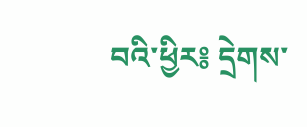བའི་ཕྱིར༔ དྲེགས་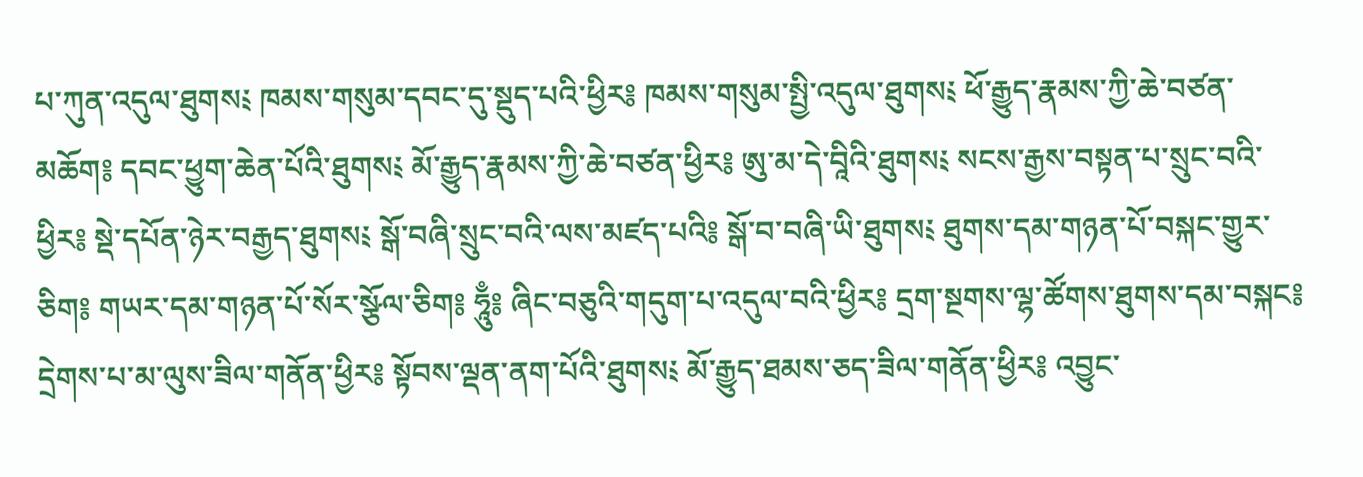པ་ཀུན་འདུལ་ཐུགས༴ ཁམས་གསུམ་དབང་དུ་སྡུད་པའི་ཕྱིར༔ ཁམས་གསུམ་སྤྱི་འདུལ་ཐུགས༴ ཕོ་རྒྱུད་རྣམས་ཀྱི་ཆེ་བཙན་མཆོག༔ དབང་ཕྱུག་ཆེན་པོའི་ཐུགས༴ མོ་རྒྱུད་རྣམས་ཀྱི་ཆེ་བཙན་ཕྱིར༔ ཨུ་མ་དེ་བཱིའི་ཐུགས༴ སངས་རྒྱས་བསྟན་པ་སྲུང་བའི་ཕྱིར༔ སྡེ་དཔོན་ཉེར་བརྒྱད་ཐུགས༴ སྒོ་བཞི་སྲུང་བའི་ལས་མཛད་པའི༔ སྒོ་བ་བཞི་ཡི་ཐུགས༴ ཐུགས་དམ་གཉན་པོ་བསྐང་གྱུར་ཅིག༔ གཡར་དམ་གཉན་པོ་སོར་སྩོལ་ཅིག༔ ཧཱུྃ༔ ཞིང་བཅུའི་གདུག་པ་འདུལ་བའི་ཕྱིར༔ དྲག་སྔགས་ལྷ་ཚོགས་ཐུགས་དམ་བསྐང༔ དྲེགས་པ་མ་ལུས་ཟིལ་གནོན་ཕྱིར༔ སྟོབས་ལྡན་ནག་པོའི་ཐུགས༴ མོ་རྒྱུད་ཐམས་ཅད་ཟིལ་གནོན་ཕྱིར༔ འབྱུང་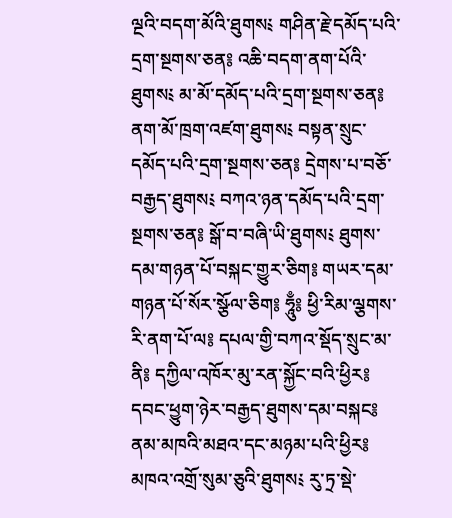ལྔའི་བདག་མོའི་ཐུགས༴ གཤིན་རྗེ་དམོད་པའི་དྲག་སྔགས་ཅན༔ འཆི་བདག་ནག་པོའི་ཐུགས༴ མ་མོ་དམོད་པའི་དྲག་སྔགས་ཅན༔ ནག་མོ་ཁྲག་འཛག་ཐུགས༴ བསྟན་སྲུང་དམོད་པའི་དྲག་སྔགས་ཅན༔ དྲེགས་པ་བཅོ་བརྒྱད་ཐུགས༴ བཀའ་ཉན་དམོད་པའི་དྲག་སྔགས་ཅན༔ སྒོ་བ་བཞི་ཡི་ཐུགས༴ ཐུགས་དམ་གཉན་པོ་བསྐང་གྱུར་ཅིག༔ གཡར་དམ་གཉན་པོ་སོར་སྩོལ་ཅིག༔ ཧཱུྃ༔ ཕྱི་རིམ་ལྕགས་རི་ནག་པོ་ལ༔ དཔལ་གྱི་བཀའ་སྡོད་སྲུང་མ་ནི༔ དཀྱིལ་འཁོར་མུ་རན་སྐྱོང་བའི་ཕྱིར༔ དབང་ཕྱུག་ཉེར་བརྒྱད་ཐུགས་དམ་བསྐང༔ ནམ་མཁའི་མཐའ་དང་མཉམ་པའི་ཕྱིར༔ མཁའ་འགྲོ་སུམ་ཅུའི་ཐུགས༴ རུ་ཏྲ་སྡེ་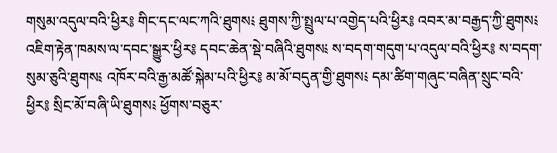གསུམ་འདུལ་བའི་ཕྱིར༔ གིང་དང་ལང་ཀའི་ཐུགས༴ ཐུགས་ཀྱི་སྤྲུལ་པ་འགྱེད་པའི་ཕྱིར༔ འབར་མ་བརྒྱད་ཀྱི་ཐུགས༴ འཇིག་རྟེན་ཁམས་ལ་དབང་སྒྱུར་ཕྱིར༔ དབང་ཆེན་སྡེ་བཞིའི་ཐུགས༴ ས་བདག་གདུག་པ་འདུལ་བའི་ཕྱིར༔ ས་བདག་སུམ་ཅུའི་ཐུགས༴ འཁོར་བའི་རྒྱ་མཚོ་སྐེམ་པའི་ཕྱིར༔ མ་མོ་བདུན་གྱི་ཐུགས༴ དམ་ཚིག་གཞུང་བཞིན་སྲུང་བའི་ཕྱིར༔ སྲིང་མོ་བཞི་ཡི་ཐུགས༴ ཕྱོགས་བཅུར་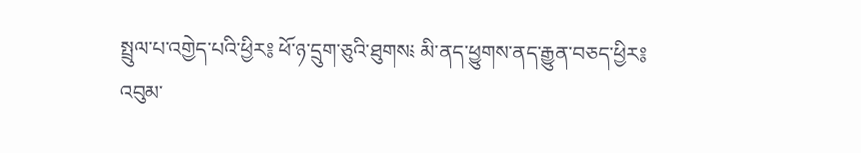སྤྲུལ་པ་འགྱེད་པའི་ཕྱིར༔ ཕོ་ཉ་དྲུག་ཅུའི་ཐུགས༴ མི་ནད་ཕྱུགས་ནད་རྒྱུན་བཅད་ཕྱིར༔ འབུམ་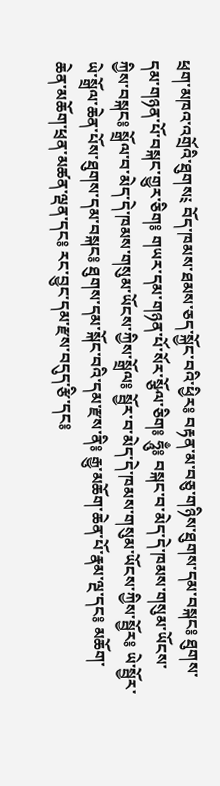ཕྲག་མཁའ་འགྲོའི་ཐུགས༴ བོད་ཁམས་ཐམས་ཅད་སྐྱོང་བའི་ཕྱིར༔ བརྟན་མ་བཅུ་གཉིས་ཐུགས་དམ་བསྐང༔ ཐུགས་དམ་གཉན་པོ་བསྐང་གྱུར་ཅིག༔ གཡར་དམ་གཉན་པོ་སོར་སྩོལ་ཅིག༔ ཧཱུྃ༔ བསྐང་བ་མེད་དེ་ཁམས་གསུམ་ཡོངས་ཀྱིས་བསྐང༔ སྒྲོལ་བ་མེད་དེ་ཁམས་གསུམ་ཡོངས་ཀྱིས་སྒྲོལ༔ སྦྱོར་བ་མེད་དེ་ཁམས་གསུམ་ཡོངས་ཀྱིས་སྦྱོར༔ ཡེ་སྦྱོར་ཡེ་སྒྲོལ་ཆེན་པོས་ཐུགས་དམ་བསྐང༔ ཐུགས་དམ་སྐོང་བའི་དམ་རྫས་ནི༔ རྒྱུ་མཆོག་ཆེན་པོ་རྣམ་ལྔ་དང༔ མཆོག་ཆེན་མཆོག་ཕྲན་མཚན་ལྡན་དང༔ རང་བྱུང་དམ་རྫས་བདུད་རྩི་དང༔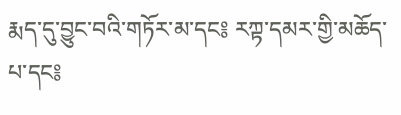རྨད་དུ་བྱུང་བའི་གཏོར་མ་དང༔ རཀྟ་དམར་གྱི་མཆོད་པ་དང༔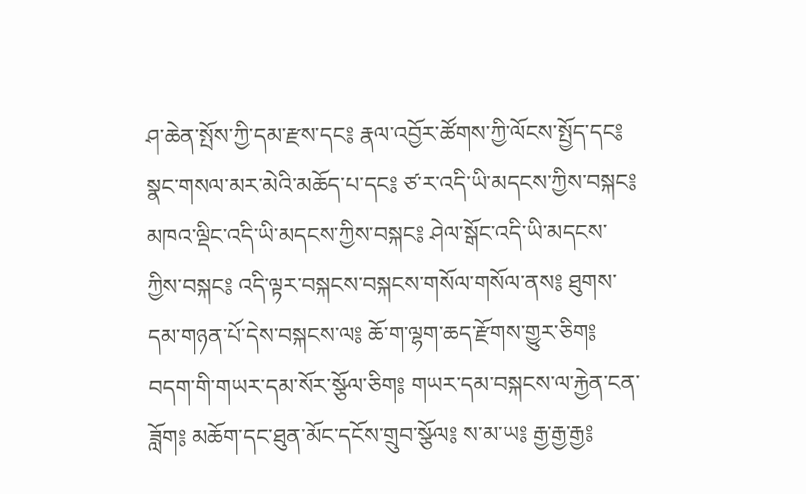ཤ་ཆེན་སྤོས་ཀྱི་དམ་རྫས་དང༔ རྣལ་འབྱོར་ཚོགས་ཀྱི་ལོངས་སྤྱོད་དང༔ སྣང་གསལ་མར་མེའི་མཆོད་པ་དང༔ ཙ་ར་འདི་ཡི་མདངས་ཀྱིས་བསྐང༔ མཁའ་ལྡིང་འདི་ཡི་མདངས་ཀྱིས་བསྐང༔ ཤེལ་སྒོང་འདི་ཡི་མདངས་ཀྱིས་བསྐང༔ འདི་ལྟར་བསྐངས་བསྐངས་གསོལ་གསོལ་ནས༔ ཐུགས་དམ་གཉན་པོ་དེས་བསྐངས་ལ༔ ཆོ་ག་ལྷག་ཆད་རྫོགས་གྱུར་ཅིག༔ བདག་གི་གཡར་དམ་སོར་སྩོལ་ཅིག༔ གཡར་དམ་བསྐངས་ལ་རྐྱེན་ངན་ཟློག༔ མཆོག་དང་ཐུན་མོང་དངོས་གྲུབ་སྩོལ༔ ས་མ་ཡ༔ རྒྱ་རྒྱ་རྒྱ༔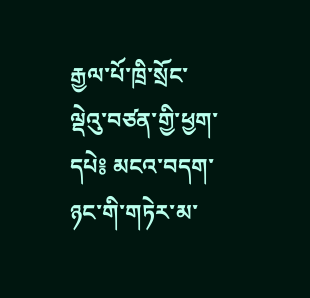རྒྱལ་པོ་ཁྲི་སྲོང་ལྡེའུ་བཙན་གྱི་ཕྱག་དཔེ༔ མངའ་བདག་ཉང་གི་གཏེར་མ་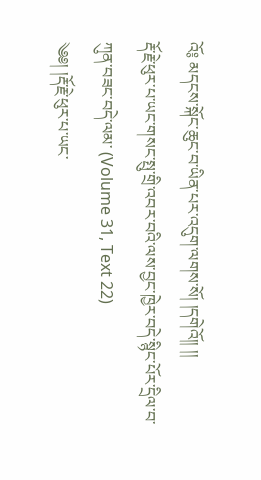འོ༔ མདངས་སྐོང་ཆུང་བ་ཡིན་པར་འདུག་ལགས་སོ། །དགེའོ།། །།
རྡོ་རྗེ་ཕུར་པ་ཡང་གསང་སྤུ་གྲི་འབར་བའི་ལས་བྱང་ཁྱེར་བདེ་སྙིང་པོར་དྲིལ་བ་ཀུན་བཟང་བདེ་ལམ་ (Volume 31, Text 22)
༄༅། །རྡོ་རྗེ་ཕུར་པ་ཡང་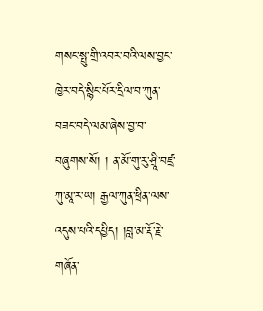གསང་སྤུ་གྲི་འབར་བའི་ལས་བྱང་ཁྱེར་བདེ་སྙིང་པོར་དྲིལ་བ་ཀུན་བཟང་བདེ་ལམ་ཞེས་བྱ་བ་བཞུགས་སོ། ། ན་མོ་གུ་རུ་ཤྲཱི་བཛྲ་ཀུ་མཱ་ར་ཡ། རྒྱལ་ཀུན་ཕྲིན་ལས་འདུས་པའི་དཔྱིད། །བླ་མ་རྡོ་རྗེ་གཞོན་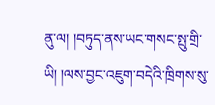ནུ་ལ། །བཏུད་ནས་ཡང་གསང་སྤུ་གྲི་ཡི། །ལས་བྱང་འཇུག་བདེའི་ཁྲིགས་སུ་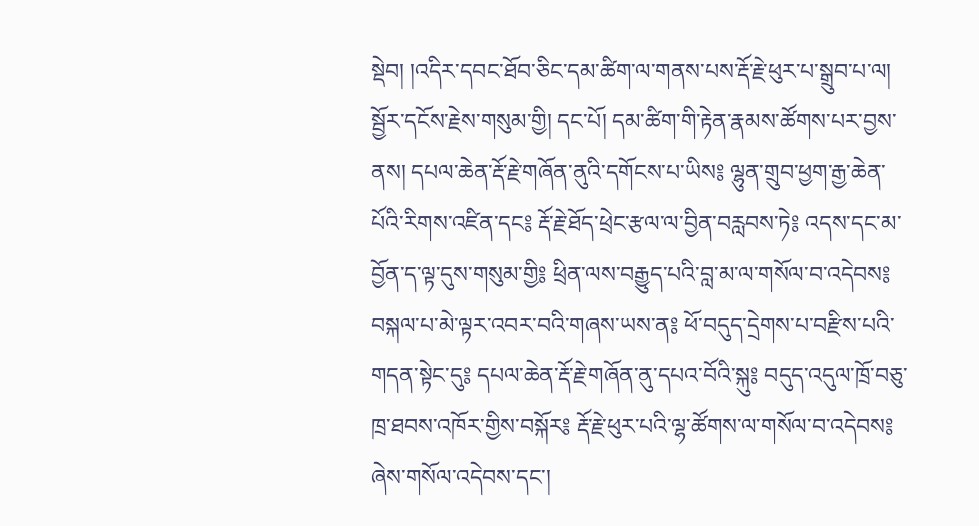སྡེབ། །འདིར་དབང་ཐོབ་ཅིང་དམ་ཚིག་ལ་གནས་པས་རྡོ་རྗེ་ཕུར་པ་སྒྲུབ་པ་ལ། སྦྱོར་དངོས་རྗེས་གསུམ་གྱི། དང་པོ། དམ་ཚིག་གི་རྟེན་རྣམས་ཚོགས་པར་བྱས་ནས། དཔལ་ཆེན་རྡོ་རྗེ་གཞོན་ནུའི་དགོངས་པ་ཡིས༔ ལྷུན་གྲུབ་ཕྱག་རྒྱ་ཆེན་པོའི་རིགས་འཛིན་དང༔ རྡོ་རྗེ་ཐོད་ཕྲེང་རྩལ་ལ་བྱིན་བརླབས་ཏེ༔ འདས་དང་མ་བྱོན་ད་ལྟ་དུས་གསུམ་གྱི༔ ཕྲིན་ལས་བརྒྱུད་པའི་བླ་མ་ལ་གསོལ་བ་འདེབས༔ བསྐལ་པ་མེ་ལྟར་འབར་བའི་གཞས་ཡས་ན༔ ཕོ་བདུད་དྲེགས་པ་བརྫིས་པའི་གདན་སྟེང་དུ༔ དཔལ་ཆེན་རྡོ་རྗེ་གཞོན་ནུ་དཔའ་བོའི་སྐུ༔ བདུད་འདུལ་ཁྲོ་བཅུ་ཁྲ་ཐབས་འཁོར་གྱིས་བསྐོར༔ རྡོ་རྗེ་ཕུར་པའི་ལྷ་ཚོགས་ལ་གསོལ་བ་འདེབས༔ ཞེས་གསོལ་འདེབས་དང་།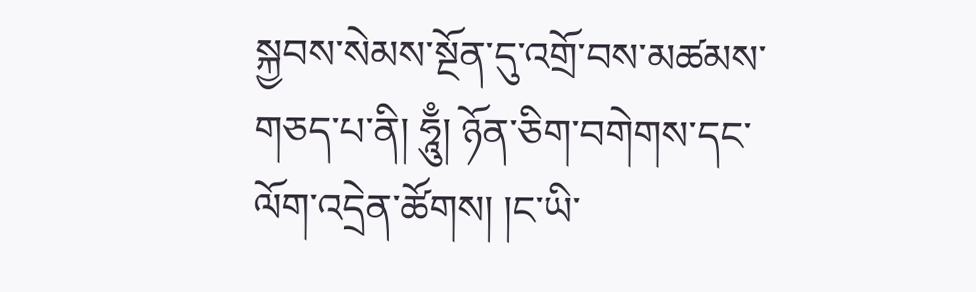སྐྱབས་སེམས་སྔོན་དུ་འགྲོ་བས་མཚམས་གཅད་པ་ནི། ཧཱུྃ། ཉོན་ཅིག་བགེགས་དང་ལོག་འདྲེན་ཚོགས། །ང་ཡི་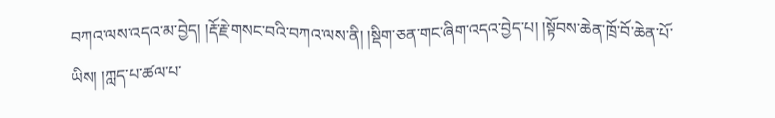བཀའ་ལས་འདའ་མ་བྱེད། །རྡོ་རྗེ་གསང་བའི་བཀའ་ལས་ནི། །སྡིག་ཅན་གང་ཞིག་འདའ་བྱེད་པ། །སྟོབས་ཆེན་ཁྲོ་བོ་ཆེན་པོ་ཡིས། །ཀླད་པ་ཚལ་པ་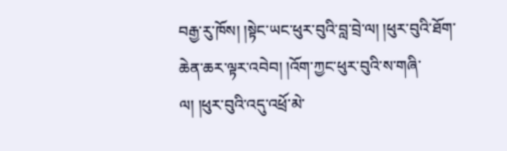བརྒྱ་རུ་ཁོས། །སྟེང་ཡང་ཕུར་བུའི་བླ་བྲེ་ལ། །ཕུར་བུའི་ཐོག་ཆེན་ཆར་ལྟར་འབེབ། །འོག་ཀྱང་ཕུར་བུའི་ས་གཞི་ལ། །ཕུར་བུའི་འདུ་འཕྲོ་མེ་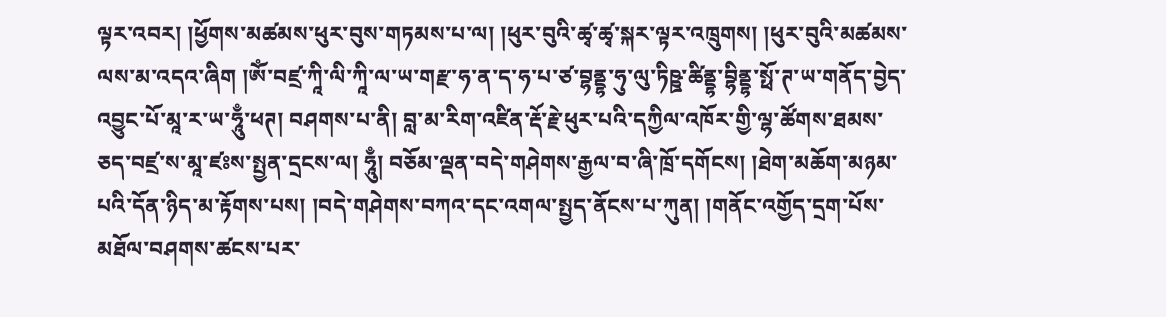ལྟར་འབར། །ཕྱོགས་མཚམས་ཕུར་བུས་གཏམས་པ་ལ། །ཕུར་བུའི་ཚྭ་ཚྭ་སྐར་ལྟར་འཁྲུགས། །ཕུར་བུའི་མཚམས་ལས་མ་འདའ་ཞིག །ཨོཾ་བཛྲ་ཀཱི་ལི་ཀཱི་ལ་ཡ་གརྫ་ཧ་ན་ད་ཧ་པ་ཙ་བྷནྡྷ་ཧུ་ལུ་ཏིཥྛ་ཚིནྡྷ་བྷིནྡྷ་སྥོ་ཊ་ཡ་གནོད་བྱེད་འབྱུང་པོ་མཱ་ར་ཡ་ཧཱུྃ་ཕཊ། བཤགས་པ་ནི། བླ་མ་རིག་འཛིན་རྡོ་རྗེ་ཕུར་པའི་དཀྱིལ་འཁོར་གྱི་ལྷ་ཚོགས་ཐམས་ཅད་བཛྲ་ས་མཱ་ཛཿས་སྤྱན་དྲངས་ལ། ཧཱུྃ། བཅོམ་ལྡན་བདེ་གཤེགས་རྒྱལ་བ་ཞི་ཁྲོ་དགོངས། །ཐེག་མཆོག་མཉམ་པའི་དོན་ཉིད་མ་རྟོགས་པས། །བདེ་གཤེགས་བཀའ་དང་འགལ་སྤྱད་ནོངས་པ་ཀུན། །གནོང་འགྱོད་དྲག་པོས་མཐོལ་བཤགས་ཚངས་པར་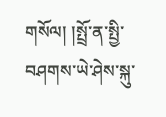གསོལ། །སྤྲོ་ན་སྤྱི་བཤགས་ཡེ་ཤེས་སྐུ་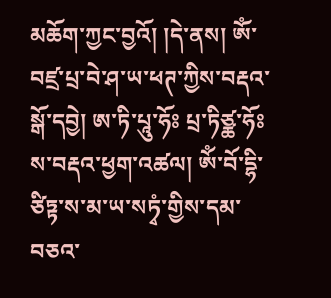མཆོག་ཀྱང་བྱའོ། །དེ་ནས། ཨོཾ་བཛྲ་པྲ་བེ་ཤ་ཡ་ཕཊ་ཀྱིས་བརྡའ་སྒོ་དབྱེ། ཨ་ཏི་པཱུ་ཧོཿ པྲ་ཏིཙྪ་ཧོཿས་བརྡའ་ཕྱག་འཚལ། ཨོཾ་བོ་དྷི་ཙིཏྟ་ས་མ་ཡ་སཏྭཾ་གྱིས་དམ་བཅའ་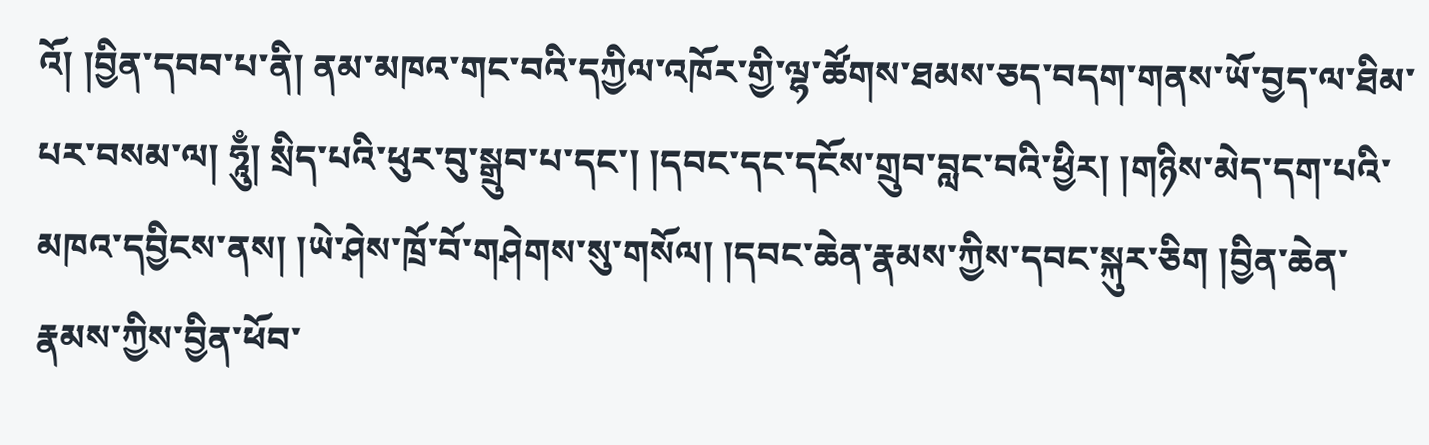འོ། །བྱིན་དབབ་པ་ནི། ནམ་མཁའ་གང་བའི་དཀྱིལ་འཁོར་གྱི་ལྷ་ཚོགས་ཐམས་ཅད་བདག་གནས་ཡོ་བྱད་ལ་ཐིམ་པར་བསམ་ལ། ཧཱུྃ། སྲིད་པའི་ཕུར་བུ་སྒྲུབ་པ་དང་། །དབང་དང་དངོས་གྲུབ་བླང་བའི་ཕྱིར། །གཉིས་མེད་དག་པའི་མཁའ་དབྱིངས་ནས། །ཡེ་ཤེས་ཁྲོ་བོ་གཤེགས་སུ་གསོལ། །དབང་ཆེན་རྣམས་ཀྱིས་དབང་སྐུར་ཅིག །བྱིན་ཆེན་རྣམས་ཀྱིས་བྱིན་ཕོབ་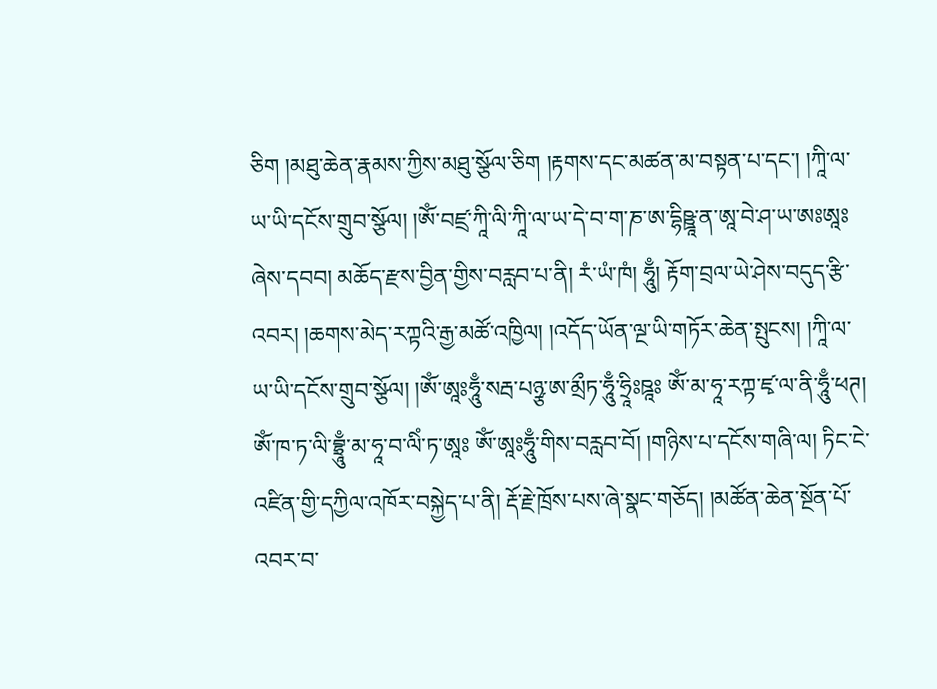ཅིག །མཐུ་ཆེན་རྣམས་ཀྱིས་མཐུ་སྩོལ་ཅིག །རྟགས་དང་མཚན་མ་བསྟན་པ་དང་། །ཀཱི་ལ་ཡ་ཡི་དངོས་གྲུབ་སྩོལ། །ཨོཾ་བཛྲ་ཀཱི་ལི་ཀཱི་ལ་ཡ་དེ་བ་ག་ཎ་ཨ་དྷིཥྛཱ་ན་ཨཱ་བེ་ཤ་ཡ་ཨཿཨཱཿ ཞེས་དབབ། མཆོད་རྫས་བྱིན་གྱིས་བརླབ་པ་ནི། རཾ་ཡཾ་ཁཾ། ཧཱུྃ། རྟོག་བྲལ་ཡེ་ཤེས་བདུད་རྩི་འབར། །ཆགས་མེད་རཀྟའི་རྒྱ་མཚོ་འཁྱིལ། །འདོད་ཡོན་ལྔ་ཡི་གཏོར་ཆེན་སྤུངས། །ཀཱི་ལ་ཡ་ཡི་དངོས་གྲུབ་སྩོལ། །ཨོཾ་ཨཱཿཧཱུྃ་སརྦ་པཉྩ་ཨ་མྲྀཏ་ཧཱུྃ་ཧྲཱིཿཋཱཿ ཨོཾ་མ་ཧཱ་རཀྟ་ཛྭ་ལ་ནི་ཧཱུྃ་ཕཊ། ཨོཾ་ཁ་ཏ་ལི་བྷྲཱུྃ་མ་ཧཱ་བ་ལིཾ་ཏ་ཨཱཿ ཨོཾ་ཨཱཿཧཱུྃ་གིས་བརླབ་བོ། །གཉིས་པ་དངོས་གཞི་ལ། ཏིང་ངེ་འཛིན་གྱི་དཀྱིལ་འཁོར་བསྐྱེད་པ་ནི། རྡོ་རྗེ་ཁྲོས་པས་ཞེ་སྣང་གཅོད། །མཚོན་ཆེན་སྔོན་པོ་འབར་བ་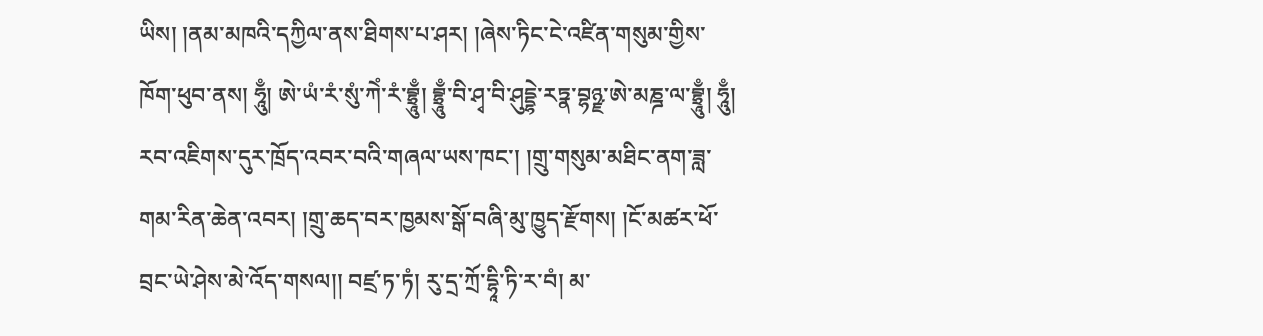ཡིས། །ནམ་མཁའི་དཀྱིལ་ནས་ཐིགས་པ་ཤར། །ཞེས་ཏིང་ངེ་འཛིན་གསུམ་གྱིས་ཁོག་ཕུབ་ནས། ཧཱུྃ། ཨེ་ཡཾ་རཾ་སུཾ་ཀེཾ་རཾ་བྷྲཱུྃ། བྷྲཱུྃ་བི་ཤྭ་བི་ཤུདྡྷེ་རཏྣ་བྷཉྫ་ཨེ་མཎྜ་ལ་བྷྲཱུྃ། ཧཱུྃ། རབ་འཇིགས་དུར་ཁྲོད་འབར་བའི་གཞལ་ཡས་ཁང་། །གྲུ་གསུམ་མཐིང་ནག་ཟླ་གམ་རིན་ཆེན་འབར། །གྲུ་ཆད་བར་ཁྱམས་སྒོ་བཞི་མུ་ཁྱུད་རྫོགས། །ངོ་མཚར་ཕོ་བྲང་ཡེ་ཤེས་མེ་འོད་གསལ།། བཛྲ་ཏ་ཏཾ། རུ་དྲ་ཀྲོ་དྷཱི་ཏི་ར་བཾ། མ་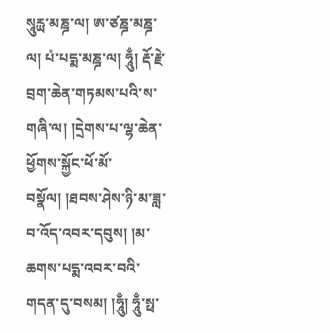སཱུརྻ་མཎྜ་ལ། ཨ་ཙཎྜ་མཎྜ་ལ། པཾ་པདྨ་མཎྜ་ལ། ཧཱུྃ། རྡོ་རྗེ་བྲག་ཆེན་གཏམས་པའི་ས་གཞི་ལ། །དྲེགས་པ་ལྷ་ཆེན་ཕྱོགས་སྐྱོང་ཕོ་མོ་བསྣོལ། །ཐབས་ཤེས་ཉི་མ་ཟླ་བ་འོད་འབར་དབུས། །མ་ཆགས་པདྨ་འབར་བའི་གདན་དུ་བསམ། །ཧཱུྃ། ཧཱུྃ་སྥ་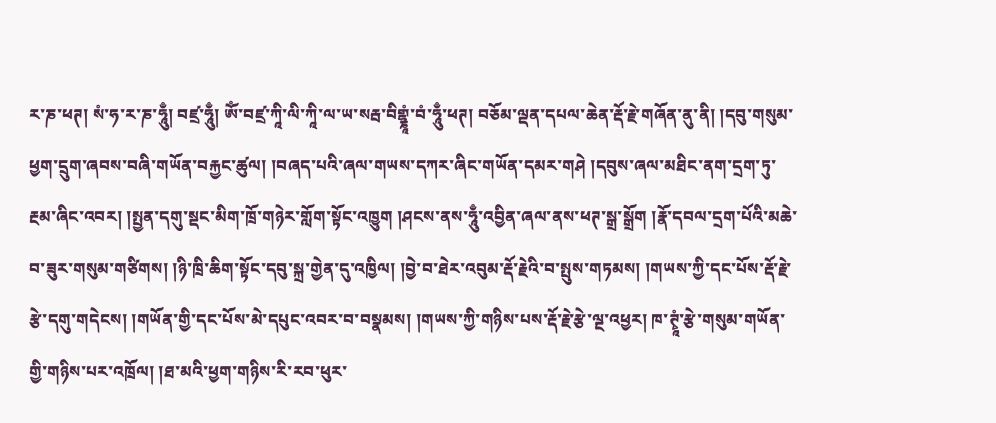ར་ཎ་ཕཊ། སཾ་ཧ་ར་ཎ་ཧཱུྃ། བཛྲ་ཧཱུྃ། ཨོཾ་བཛྲ་ཀཱི་ལི་ཀཱི་ལ་ཡ་སརྦ་བིགྷྣཱཾ་བཾ་ཧཱུྃ་ཕཊ། བཅོམ་ལྡན་དཔལ་ཆེན་རྡོ་རྗེ་གཞོན་ནུ་ནི། །དབུ་གསུམ་ཕྱག་དྲུག་ཞབས་བཞི་གཡོན་བརྐྱང་ཚུལ། །བཞད་པའི་ཞལ་གཡས་དཀར་ཞིང་གཡོན་དམར་གཤེ །དབུས་ཞལ་མཐིང་ནག་དྲག་ཏུ་རྔམ་ཞིང་འབར། །སྤྱན་དགུ་སྡང་མིག་ཁྲོ་གཉེར་གློག་སྟོང་འཁྱུག །ཤངས་ནས་ཧཱུྃ་འབྱིན་ཞལ་ནས་ཕཊ་སྒྲ་སྒྲོག །རྣོ་དབལ་དྲག་པོའི་མཆེ་བ་ཟུར་གསུམ་གཙིགས། །ཉི་ཁྲི་ཆིག་སྟོང་དབུ་སྐྲ་གྱེན་དུ་འཁྱིལ། །བྱེ་བ་ཐེར་འབུམ་རྡོ་རྗེའི་བ་སྤུས་གཏམས། །གཡས་ཀྱི་དང་པོས་རྡོ་རྗེ་རྩེ་དགུ་གདེངས། །གཡོན་གྱི་དང་པོས་མེ་དཔུང་འབར་བ་བསྣམས། །གཡས་ཀྱི་གཉིས་པས་རྡོ་རྗེ་རྩེ་ལྔ་འཕྱར། ཁ་ཊྭཱཾ་རྩེ་གསུམ་གཡོན་གྱི་གཉིས་པར་འཁྲོལ། །ཐ་མའི་ཕྱག་གཉིས་རི་རབ་ཕུར་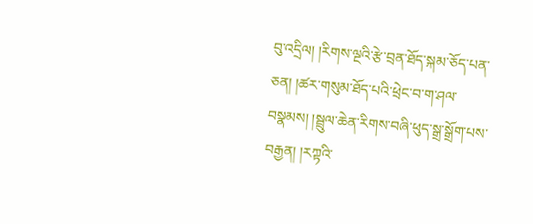བུ་འདྲིལ། །རིགས་ལྔའི་རྩེ་བྲན་ཐོད་སྐམ་ཅོད་པན་ཅན། །ཚར་གསུམ་ཐོད་པའི་ཕྲེང་བ་ག་ཤལ་བསྣམས། །སྦྲུལ་ཆེན་རིགས་བཞི་ཕུད་སྒྲ་སྒྲོག་པས་བརྒྱན། །རཀྟའི་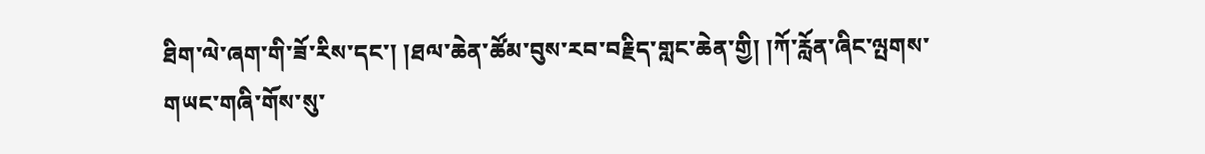ཐིག་ལེ་ཞག་གི་ཟོ་རིས་དང་། །ཐལ་ཆེན་ཚོམ་བུས་རབ་བརྗིད་གླང་ཆེན་གྱི། །ཀོ་རློན་ཞིང་ལྤགས་གཡང་གཞི་གོས་སུ་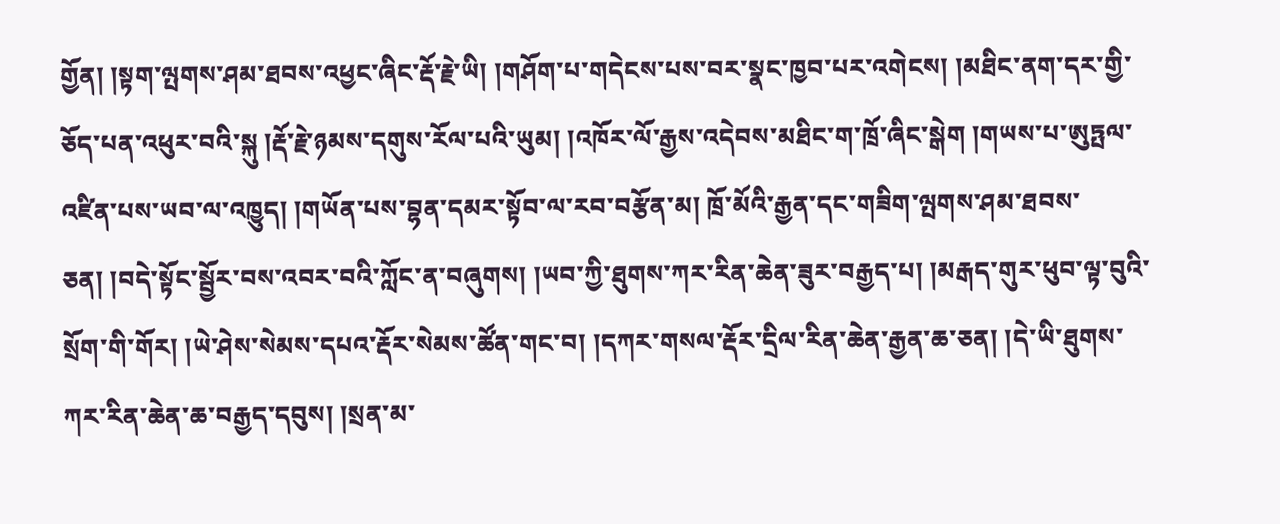གྱོན། །སྟག་ལྤགས་ཤམ་ཐབས་འཕྱང་ཞིང་རྡོ་རྗེ་ཡི། །གཤོག་པ་གདེངས་པས་བར་སྣང་ཁྱབ་པར་འགེངས། །མཐིང་ནག་དར་གྱི་ཅོད་པན་འཕུར་བའི་སྐུ །རྡོ་རྗེ་ཉམས་དགུས་རོལ་པའི་ཡུམ། །འཁོར་ལོ་རྒྱས་འདེབས་མཐིང་ག་ཁྲོ་ཞིང་སྒེག །གཡས་པ་ཨུཏྤལ་འཛིན་པས་ཡབ་ལ་འཁྱུད། །གཡོན་པས་བྷན་དམར་སྟོབ་ལ་རབ་བརྩོན་མ། ཁྲོ་མོའི་རྒྱན་དང་གཟིག་ལྤགས་ཤམ་ཐབས་ཅན། །བདེ་སྟོང་སྦྱོར་བས་འབར་བའི་ཀློང་ན་བཞུགས། །ཡབ་ཀྱི་ཐུགས་ཀར་རིན་ཆེན་ཟུར་བརྒྱད་པ། །མརྒད་གུར་ཕུབ་ལྟ་བུའི་སྲོག་གི་གོར། །ཡེ་ཤེས་སེམས་དཔའ་རྡོར་སེམས་ཚོན་གང་བ། །དཀར་གསལ་རྡོར་དྲིལ་རིན་ཆེན་རྒྱན་ཆ་ཅན། །དེ་ཡི་ཐུགས་ཀར་རིན་ཆེན་ཆ་བརྒྱད་དབུས། །སྲན་མ་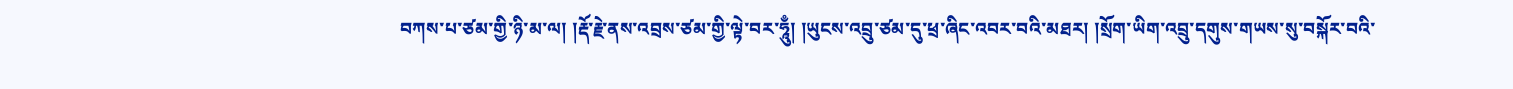བཀས་པ་ཙམ་གྱི་ཉི་མ་ལ། །རྡོ་རྗེ་ནས་འབྲས་ཙམ་གྱི་ལྟེ་བར་ཧཱུྃ། །ཡུངས་འབྲུ་ཙམ་དུ་ཕྲ་ཞིང་འབར་བའི་མཐར། །སྲོག་ཡིག་འབྲུ་དགུས་གཡས་སུ་བསྐོར་བའི་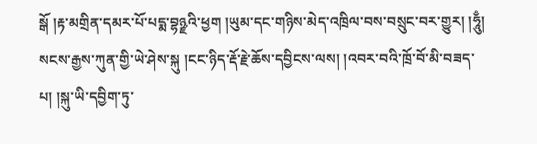སྒོ །རྟ་མགྲིན་དམར་པོ་པདྨ་བྷཉྫའི་ཕྱག །ཡུམ་དང་གཉིས་མེད་འཁྲིལ་བས་བསྲུང་བར་གྱུར། །ཧཱུྃ། སངས་རྒྱས་ཀུན་གྱི་ཡེ་ཤེས་སྐུ །ངང་ཉིད་རྡོ་རྗེ་ཆོས་དབྱིངས་ལས། །འབར་བའི་ཁྲོ་བོ་མི་བཟད་པ། །སྐུ་ཡི་དབྱིག་ཏུ་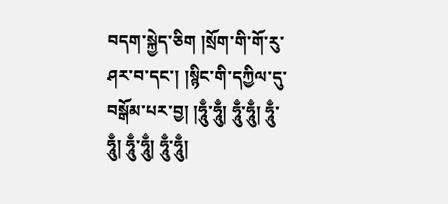བདག་སྐྱེད་ཅིག །སྲོག་གི་གོ་རུ་ཤར་བ་དང་། །སྙིང་གི་དཀྱིལ་དུ་བསྒོམ་པར་བྱ། །ཧཱུྃ་ཧཱུྃ། ཧཱུྃ་ཧཱུྃ། ཧཱུྃ་ཧཱུྃ། ཧཱུྃ་ཧཱུྃ། ཧཱུྃ་ཧཱུྃ།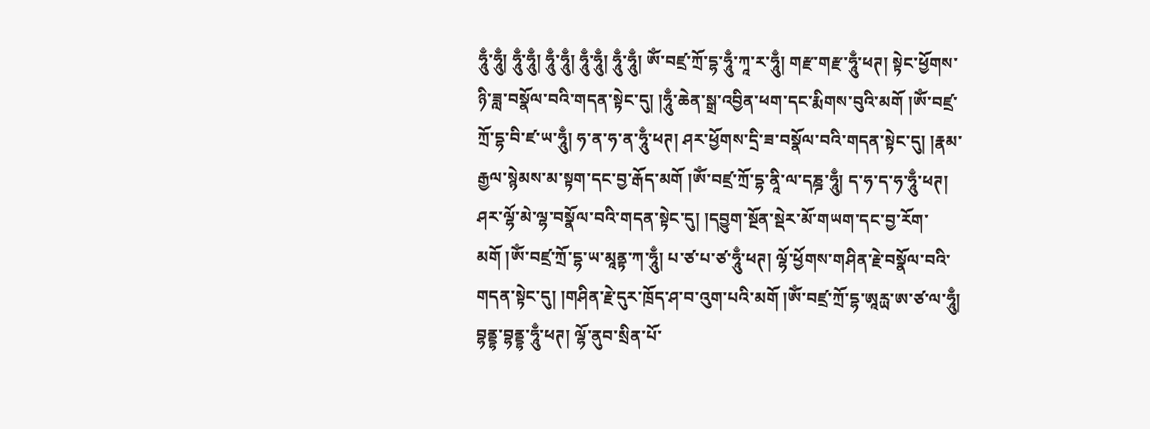ཧཱུྃ་ཧཱུྃ། ཧཱུྃ་ཧཱུྃ། ཧཱུྃ་ཧཱུྃ། ཧཱུྃ་ཧཱུྃ། ཧཱུྃ་ཧཱུྃ། ཨོཾ་བཛྲ་ཀྲོ་དྷ་ཧཱུྃ་ཀཱ་ར་ཧཱུྃ། གརྫ་གརྫ་ཧཱུྃ་ཕཊ། སྟེང་ཕྱོགས་ཉི་ཟླ་བསྣོལ་བའི་གདན་སྟེང་དུ། །ཧཱུྃ་ཆེན་སྒྲ་འབྱིན་ཕག་དང་རྨིགས་བུའི་མགོ །ཨོཾ་བཛྲ་ཀྲོ་དྷ་བི་ཛ་ཡ་ཧཱུྃ། ཧ་ན་ཧ་ན་ཧཱུྃ་ཕཊ། ཤར་ཕྱོགས་དྲི་ཟ་བསྣོལ་བའི་གདན་སྟེང་དུ། །རྣམ་རྒྱལ་སྙེམས་མ་སྟག་དང་བྱ་རྒོད་མགོ །ཨོཾ་བཛྲ་ཀྲོ་དྷ་ནཱི་ལ་དཎྜ་ཧཱུྃ། ད་ཧ་ད་ཧ་ཧཱུྃ་ཕཊ། ཤར་ལྷོ་མེ་ལྷ་བསྣོལ་བའི་གདན་སྟེང་དུ། །དབྱུག་སྔོན་སྡེར་མོ་གཡག་དང་བྱ་རོག་མགོ །ཨོཾ་བཛྲ་ཀྲོ་དྷ་ཡ་མཱནྟ་ཀ་ཧཱུྃ། པ་ཙ་པ་ཙ་ཧཱུྃ་ཕཊ། ལྷོ་ཕྱོགས་གཤིན་རྗེ་བསྣོལ་བའི་གདན་སྟེང་དུ། །གཤིན་རྗེ་དུར་ཁྲོད་ཤ་བ་འུག་པའི་མགོ །ཨོཾ་བཛྲ་ཀྲོ་དྷ་ཨཱརྻ་ཨ་ཙ་ལ་ཧཱུྃ། བྷནྡྷ་བྷནྡྷ་ཧཱུྃ་ཕཊ། ལྷོ་ནུབ་སྲིན་པོ་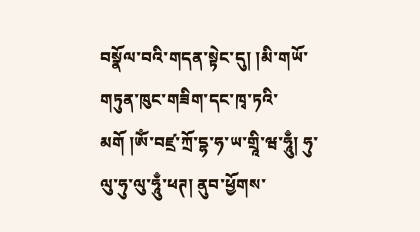བསྣོལ་བའི་གདན་སྟེང་དུ། །མི་གཡོ་གཏུན་ཁུང་གཟིག་དང་ཁྭ་ཏའི་མགོ །ཨོཾ་བཛྲ་ཀྲོ་དྷ་ཧ་ཡ་གྲཱི་ཝ་ཧཱུྃ། ཧུ་ལུ་ཧུ་ལུ་ཧཱུྃ་ཕཊ། ནུབ་ཕྱོགས་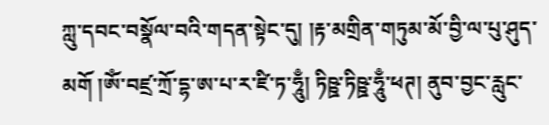ཀླུ་དབང་བསྣོལ་བའི་གདན་སྟེང་དུ། །རྟ་མགྲིན་གཏུམ་མོ་བྱི་ལ་པུ་ཤུད་མགོ །ཨོཾ་བཛྲ་ཀྲོ་དྷ་ཨ་པ་ར་ཛི་ཏ་ཧཱུྃ། ཏིཥྛ་ཏིཥྛ་ཧཱུྃ་ཕཊ། ནུབ་བྱང་རླུང་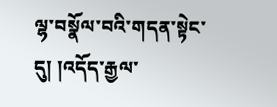ལྷ་བསྣོལ་བའི་གདན་སྟེང་དུ། །འདོད་རྒྱལ་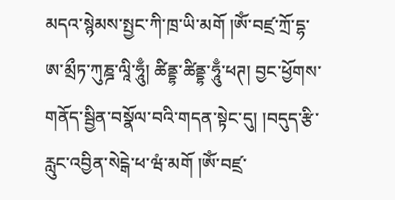མདའ་སྙེམས་སྤྱང་ཀི་ཁྲ་ཡི་མགོ །ཨོཾ་བཛྲ་ཀྲོ་དྷ་ཨ་མྲྀཏ་ཀུཎྜ་ལཱི་ཧཱུྃ། ཚིནྡྷ་ཚིནྡྷ་ཧཱུྃ་ཕཊ། བྱང་ཕྱོགས་གནོད་སྦྱིན་བསྣོལ་བའི་གདན་སྟེང་དུ། །བདུད་རྩི་རླུང་འབྱིན་སེངྒེ་ཕ་ཝཾ་མགོ །ཨོཾ་བཛྲ་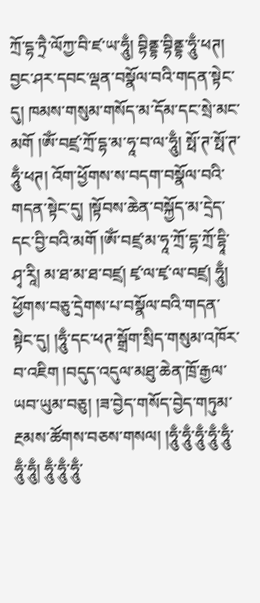ཀྲོ་དྷ་ཏྲཻ་ལོཀྱ་བི་ཛ་ཡ་ཧཱུྃ། བྷིནྡྷ་བྷིནྡྷ་ཧཱུྃ་ཕཊ། བྱང་ཤར་དབང་ལྡན་བསྣོལ་བའི་གདན་སྟེང་དུ། ཁམས་གསུམ་གསོད་མ་དོམ་དང་སྲེ་མང་མགོ །ཨོཾ་བཛྲ་ཀྲོ་དྷ་མ་ཧཱ་བ་ལ་ཧཱུྃ། སྥོ་ཊ་སྥོ་ཊ་ཧཱུྃ་ཕཊ། འོག་ཕྱོགས་ས་བདག་བསྣོལ་བའི་གདན་སྟེང་དུ། །སྟོབས་ཆེན་བསྐྱོད་མ་དྲེད་དང་བྱི་བའི་མགོ །ཨོཾ་བཛྲ་མ་ཧཱ་ཀྲོ་དྷ་ཀྲོ་དྷཱི་ཤྭ་རཱི། མ་ཐ་མ་ཐ་བཛྲ། ཛྭ་ལ་ཛྭ་ལ་བཛྲ། ཧཱུྃ། ཕྱོགས་བཅུ་དྲེགས་པ་བསྣོལ་བའི་གདན་སྟེང་དུ། །ཧཱུྃ་དང་ཕཊ་སྒྲོག་སྲིད་གསུམ་འཁོར་བ་འཇིག །བདུད་འདུལ་མཐུ་ཆེན་ཁྲོ་རྒྱལ་ཡབ་ཡུམ་བཅུ། །ཟ་བྱེད་གསོད་བྱེད་གཏུམ་རྔམས་ཚོགས་བཅས་གསལ། །ཧཱུྃ་ཧཱུྃ་ཧཱུྃ་ཧཱུྃ་ཧཱུྃ་ཧཱུྃ་ཧཱུྃ། ཧཱུྃ་ཧཱུྃ་ཧཱུྃ་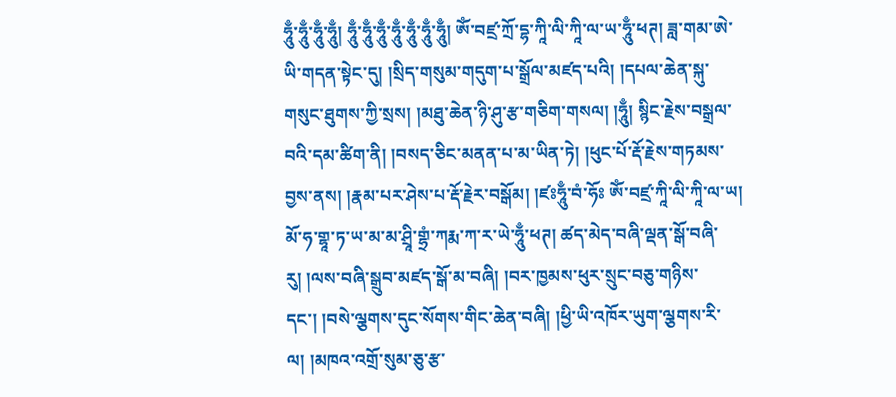ཧཱུྃ་ཧཱུྃ་ཧཱུྃ་ཧཱུྃ། ཧཱུྃ་ཧཱུྃ་ཧཱུྃ་ཧཱུྃ་ཧཱུྃ་ཧཱུྃ་ཧཱུྃ། ཨོཾ་བཛྲ་ཀྲོ་དྷ་ཀཱི་ལི་ཀཱི་ལ་ཡ་ཧཱུྃ་ཕཊ། ཟླ་གམ་ཨེ་ཡི་གདན་སྟེང་དུ། །སྲིད་གསུམ་གདུག་པ་སྒྲོལ་མཛད་པའི། །དཔལ་ཆེན་སྐུ་གསུང་ཐུགས་ཀྱི་སྲས། །མཐུ་ཆེན་ཉི་ཤུ་རྩ་གཅིག་གསལ། །ཧཱུྃ། སྙིང་རྗེས་བསྒྲལ་བའི་དམ་ཚིག་ནི། །བསད་ཅིང་མནན་པ་མ་ཡིན་ཏེ། །ཕུང་པོ་རྡོ་རྗེས་གཏམས་བྱས་ནས། །རྣམ་པར་ཤེས་པ་རྡོ་རྗེར་བསྒོམ། །ཛཿཧཱུྃ་བཾ་ཧོཿ ཨོཾ་བཛྲ་ཀཱི་ལི་ཀཱི་ལ་ཡ། མོ་ཧ་གྷཱ་ཏ་ཡ་མ་མ་ཤྲཱི་གྷྲཾ་ཀརྨ་ཀ་ར་ཡེ་ཧཱུྃ་ཕཊ། ཚད་མེད་བཞི་ལྡན་སྒོ་བཞི་རུ། །ལས་བཞི་སྒྲུབ་མཛད་སྒོ་མ་བཞི། །བར་ཁྱམས་ཕུར་སྲུང་བཅུ་གཉིས་དང་། །བསེ་ལྕགས་དུང་སོགས་གིང་ཆེན་བཞི། །ཕྱི་ཡི་འཁོར་ཡུག་ལྕགས་རི་ལ། །མཁའ་འགྲོ་སུམ་ཅུ་རྩ་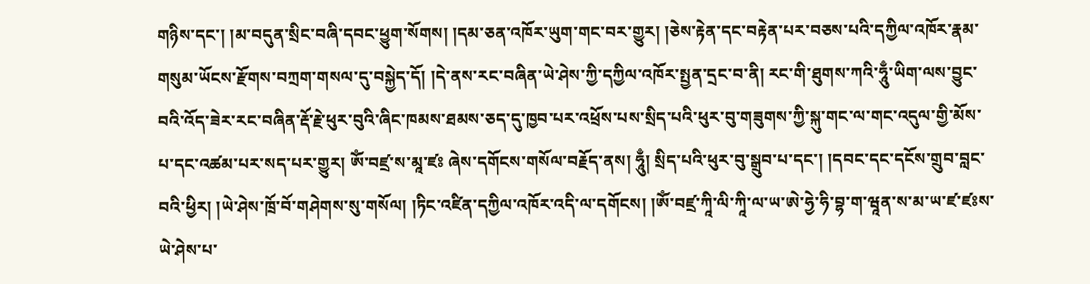གཉིས་དང་། །མ་བདུན་སྲིང་བཞི་དབང་ཕྱུག་སོགས། །དམ་ཅན་འཁོར་ཡུག་གང་བར་གྱུར། །ཅེས་རྟེན་དང་བརྟེན་པར་བཅས་པའི་དཀྱིལ་འཁོར་རྣམ་གསུམ་ཡོངས་རྫོགས་བཀྲག་གསལ་དུ་བསྐྱེད་དོ། །དེ་ནས་རང་བཞིན་ཡེ་ཤེས་ཀྱི་དཀྱིལ་འཁོར་སྤྱན་དྲང་བ་ནི། རང་གི་ཐུགས་ཀའི་ཧཱུྃ་ཡིག་ལས་བྱུང་བའི་འོད་ཟེར་རང་བཞིན་རྡོ་རྗེ་ཕུར་བུའི་ཞིང་ཁམས་ཐམས་ཅད་དུ་ཁྱབ་པར་འཕྲོས་པས་སྲིད་པའི་ཕུར་བུ་གཟུགས་ཀྱི་སྐུ་གང་ལ་གང་འདུལ་གྱི་མོས་པ་དང་འཚམ་པར་སད་པར་གྱུར། ཨོཾ་བཛྲ་ས་མཱ་ཛཿ ཞེས་དགོངས་གསོལ་བརྗོད་ནས། ཧཱུྃ། སྲིད་པའི་ཕུར་བུ་སྒྲུབ་པ་དང་། །དབང་དང་དངོས་གྲུབ་བླང་བའི་ཕྱིར། །ཡེ་ཤེས་ཁྲོ་བོ་གཤེགས་སུ་གསོལ། །ཏིང་འཛིན་དཀྱིལ་འཁོར་འདི་ལ་དགོངས། །ཨོཾ་བཛྲ་ཀཱི་ལི་ཀཱི་ལ་ཡ་ཨེ་ཧྱེ་ཧི་བྷ་ག་ཝཱན་ས་མ་ཡ་ཛ་ཛཿས་ཡེ་ཤེས་པ་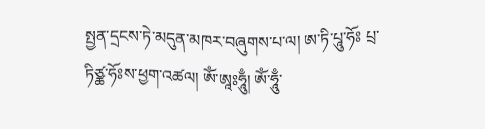སྤྱན་དྲངས་ཏེ་མདུན་མཁར་བཞུགས་པ་ལ། ཨ་ཏི་པཱུ་ཧོཿ པྲ་ཏིཙྪ་ཧོཿས་ཕྱག་འཚལ། ཨོཾ་ཨཱཿཧཱུྃ། ཨོཾ་ཧཱུྃ་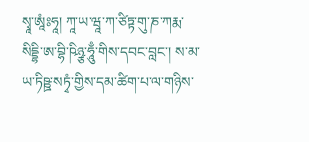སྭཱ་ཨཱཾཿཧཱ། ཀཱ་ཡ་ཝཱ་ཀ་ཙིཏྟ་གུ་ཎ་ཀརྨ་སིདྡྷི་ཨ་བྷི་ཥིཉྩ་ཧཱུྃ་གིས་དབང་བླང་། ས་མ་ཡ་ཏིཥྛ་སཏྭཾ་གྱིས་དམ་ཚིག་པ་ལ་གཉིས་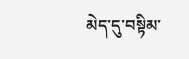མེད་དུ་བསྟིམ་